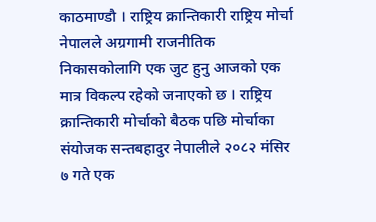काठमाण्डौ । राष्ट्रिय क्रान्तिकारी राष्ट्रिय मोर्चा नेपालले अग्रगामी राजनीतिक निकासकोलागि एक जुट हुनु आजको एक मात्र विकल्प रहेको जनाएको छ । राष्ट्रिय क्रान्तिकारी मोर्चाको बैठक पछि मोर्चाका संयोजक सन्तबहादुर नेपालीले २०८२ मंसिर ७ गते एक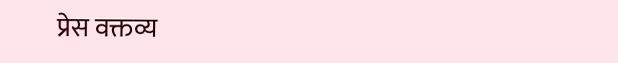प्रेस वक्तव्य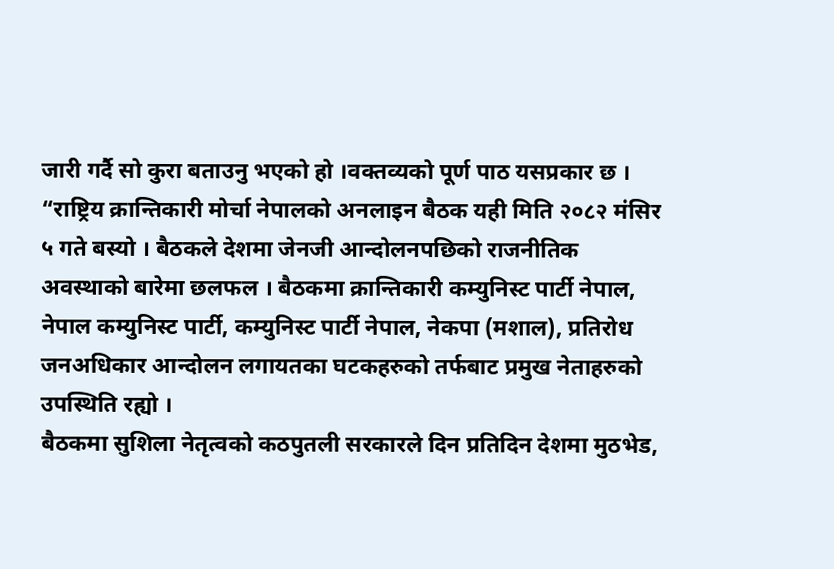जारी गर्दै सो कुरा बताउनु भएको हो ।वक्तव्यको पूर्ण पाठ यसप्रकार छ । “राष्ट्रिय क्रान्तिकारी मोर्चा नेपालको अनलाइन बैठक यही मिति २०८२ मंसिर ५ गते बस्यो । बैठकले देशमा जेनजी आन्दोलनपछिको राजनीतिक अवस्थाको बारेमा छलफल । बैठकमा क्रान्तिकारी कम्युनिस्ट पार्टी नेपाल, नेपाल कम्युनिस्ट पार्टी, कम्युनिस्ट पार्टी नेपाल, नेकपा (मशाल), प्रतिरोध जनअधिकार आन्दोलन लगायतका घटकहरुको तर्फबाट प्रमुख नेताहरुको उपस्थिति रह्यो ।
बैठकमा सुशिला नेतृत्वको कठपुतली सरकारले दिन प्रतिदिन देशमा मुठभेड,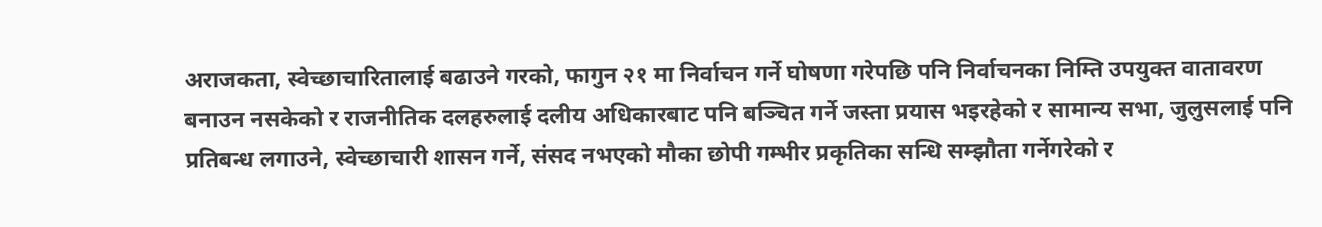अराजकता, स्वेच्छाचारितालाई बढाउने गरको, फागुन २१ मा निर्वाचन गर्ने घोषणा गरेपछि पनि निर्वाचनका निम्ति उपयुक्त वातावरण बनाउन नसकेको र राजनीतिक दलहरुलाई दलीय अधिकारबाट पनि बञ्चित गर्ने जस्ता प्रयास भइरहेको र सामान्य सभा, जुलुसलाई पनि प्रतिबन्ध लगाउने, स्वेच्छाचारी शासन गर्ने, संसद नभएको मौका छोपी गम्भीर प्रकृतिका सन्धि सम्झौता गर्नेगरेको र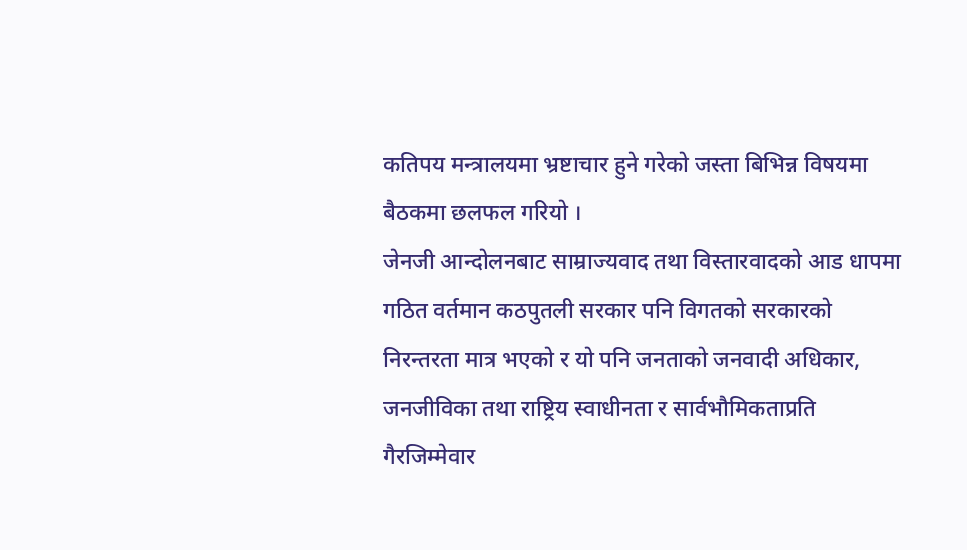कतिपय मन्त्रालयमा भ्रष्टाचार हुने गरेको जस्ता बिभिन्न विषयमा बैठकमा छलफल गरियो ।
जेनजी आन्दोलनबाट साम्राज्यवाद तथा विस्तारवादको आड धापमा गठित वर्तमान कठपुतली सरकार पनि विगतको सरकारको निरन्तरता मात्र भएको र यो पनि जनताको जनवादी अधिकार, जनजीविका तथा राष्ट्रिय स्वाधीनता र सार्वभौमिकताप्रति गैरजिम्मेवार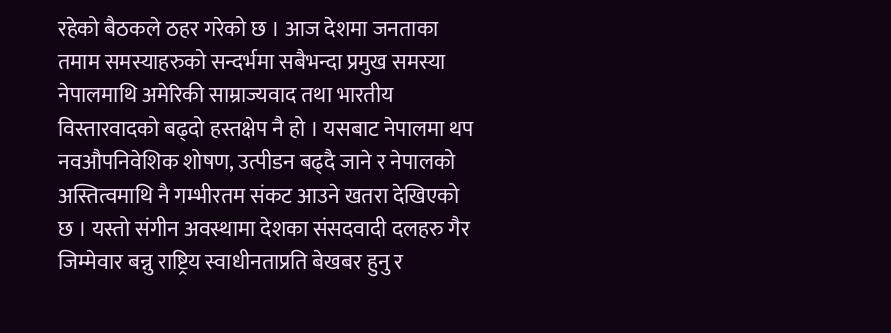रहेको बैठकले ठहर गरेको छ । आज देशमा जनताका तमाम समस्याहरुको सन्दर्भमा सबैभन्दा प्रमुख समस्या नेपालमाथि अमेरिकी साम्राज्यवाद तथा भारतीय विस्तारवादको बढ्दो हस्तक्षेप नै हो । यसबाट नेपालमा थप नवऔपनिवेशिक शोषण, उत्पीडन बढ्दै जाने र नेपालको अस्तित्वमाथि नै गम्भीरतम संकट आउने खतरा देखिएको छ । यस्तो संगीन अवस्थामा देशका संसदवादी दलहरु गैर जिम्मेवार बन्नु राष्ट्रिय स्वाधीनताप्रति बेखबर हुनु र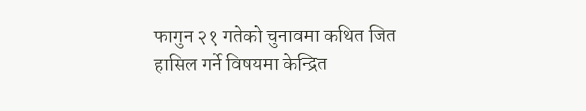फागुन २१ गतेको चुनावमा कथित जित हासिल गर्ने विषयमा केन्द्रित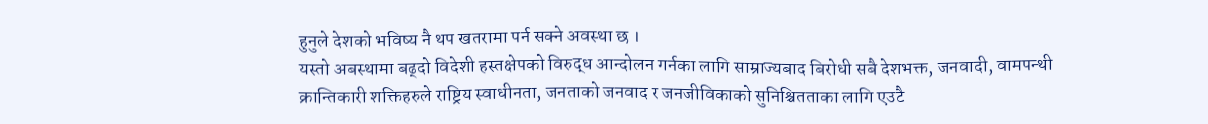हुनुले देशको भविष्य नै थप खतरामा पर्न सक्ने अवस्था छ ।
यस्तो अबस्थामा बढ्दो विदेशी हस्तक्षेपको विरुद्ध आन्दोलन गर्नका लागि साम्राज्यबाद बिरोधी सबै देशभक्त, जनवादी, वामपन्थी क्रान्तिकारी शक्तिहरुले राष्ट्रिय स्वाधीनता, जनताको जनवाद र जनजीविकाको सुनिश्चितताका लागि एउटै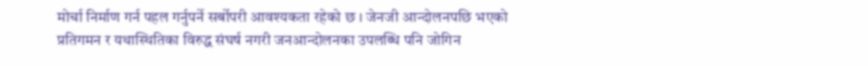मोर्चा निर्माण गर्न पहल गर्नुपर्ने सर्बोपरी आवश्यकता रहेको छ । जेनजी आन्दोलनपछि भएको प्रतिगमन र यथास्थितिका विरुद्ध संघर्ष नगरी जनआन्दोलनका उपलब्धि पनि जोगिन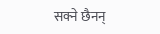सक्ने छैनन्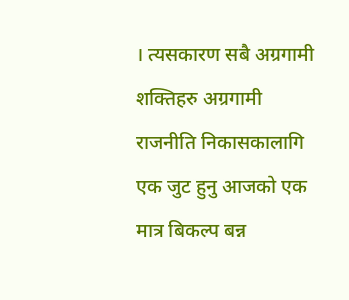। त्यसकारण सबै अग्रगामी शक्तिहरु अग्रगामी राजनीति निकासकालागि एक जुट हुनु आजको एक मात्र बिकल्प बन्न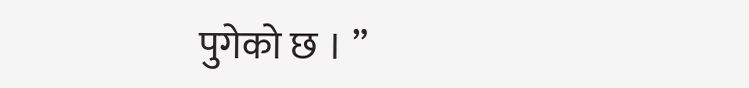पुगेको छ । ”